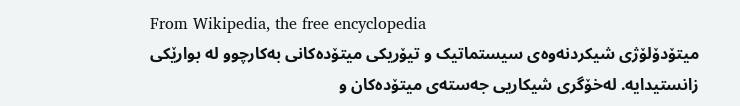From Wikipedia, the free encyclopedia
میتۆدۆلۆژی شیکردنەوەی سیستماتیک و تیۆریکی میتۆدەکانی بەکارچوو لە بوارێکی زانستیدایە. لەخۆگری شیکاریی جەستەی میتۆدەکان و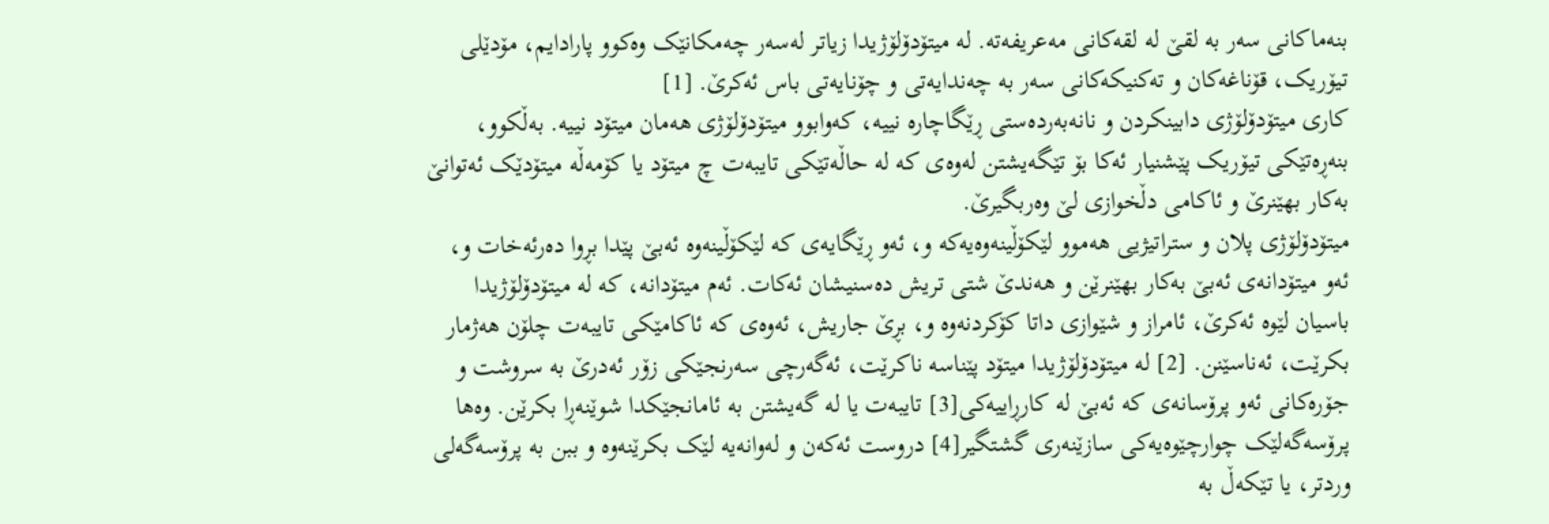بنەماکانی سەر بە لقێ لە لقەکانی مەعریفەتە. لە میتۆدۆلۆژیدا زیاتر لەسەر چەمکانێک وەکوو پارادایم، مۆدێلی تیۆریک، قۆناغەکان و تەکنیکەکانی سەر بە چەندایەتی و چۆنایەتی باس ئەکرێ. [1]
کاری میتۆدۆلۆژی دابینکردن و نانەبەردەستی ڕێگاچارە نییە، کەوابوو میتۆدۆلۆژی ھەمان میتۆد نییە. بەڵکوو، بنەڕەتێکی تیۆریک پێشنیار ئەکا بۆ تێگەیشتن لەوەی کە لە حاڵەتێکی تایبەت چ میتۆد یا کۆمەڵە میتۆدێک ئەتوانێ بەکار بھێنرێ و ئاکامی دڵخوازی لێ وەربگیرێ.
میتۆدۆلۆژی پلان و ستراتیژیی ھەموو لێکۆڵینەوەیەکە و، ئەو ڕێگایەی کە لێکۆڵینەوە ئەبێ پێدا بڕوا دەرئەخات و، ئەو میتۆدانەی ئەبێ بەکار بھێنرێن و ھەندێ شتی تریش دەسنیشان ئەکات. ئەم میتۆدانە، کە لە میتۆدۆلۆژیدا باسیان لێوە ئەکرێ، ئامراز و شێوازی داتا کۆکردنەوە و، بڕێ جاریش، ئەوەی کە ئاکامێکی تایبەت چلۆن ھەژمار بکرێت، ئەناسێنن. [2] لە میتۆدۆلۆژیدا میتۆد پێناسە ناکرێت، ئەگەرچی سەرنجێکی زۆر ئەدرێ بە سروشت و جۆرەکانی ئەو پرۆسانەی کە ئەبێ لە کارڕاییەکی[3] تایبەت یا لە گەیشتن بە ئامانجێکدا شوێنەڕا بکرێن. وەھا پرۆسەگەلێک چوارچێوەیەکی سازێنەری گشتگیر[4] دروست ئەکەن و لەوانەیە لێک بکرێنەوە و ببن بە پرۆسەگەلی وردتر، یا تێکەڵ بە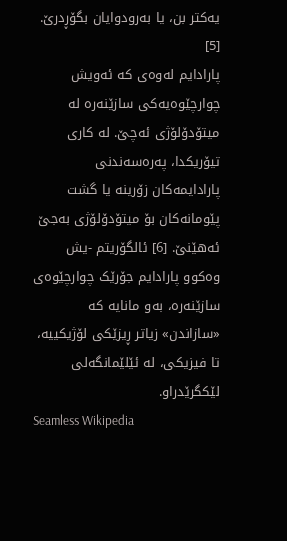یەکتر بن، یا بەرودوایان بگۆڕدرێ. [5]
پارادایم لەوەی کە ئەویش چوارچێوەیەکی سازێنەرە لە میتۆدۆلۆژی ئەچێ. لە کاری تیۆریکدا، پەرەسەندنی پارادایمەکان زۆرینە یا گشت پێومانەکان بۆ میتۆدۆلۆژی بەجێ ئەھێنێ. [6] ئالگۆریتم -یش وەکوو پارادایم جۆرێک چوارچێوەی سازێنەرە، بەو مانایە کە «سازاندن» زیاتر ڕیزێکی لۆژیکییە، تا فیزیکی، لە ئێلێمانگەلی لێکگرێدراو.
Seamless Wikipedia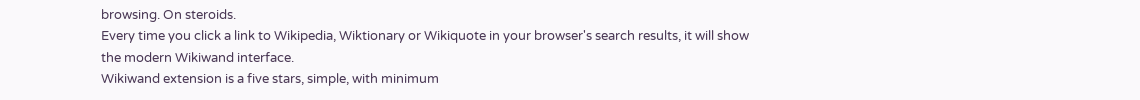browsing. On steroids.
Every time you click a link to Wikipedia, Wiktionary or Wikiquote in your browser's search results, it will show the modern Wikiwand interface.
Wikiwand extension is a five stars, simple, with minimum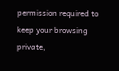permission required to keep your browsing private,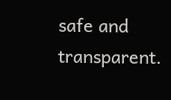safe and transparent.